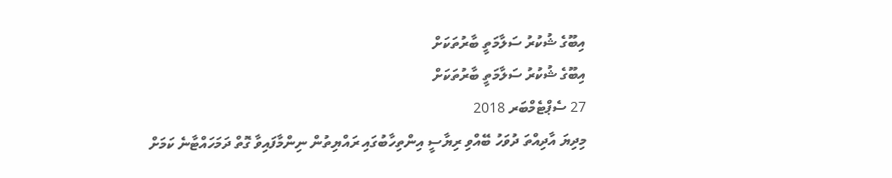އިބޫގެ ޝުކުރު ސަލާމަތީ ބާރުތަކަށް
އިބޫގެ ޝުކުރު ސަލާމަތީ ބާރުތަކަށް
27 ސެޕްޓެމްބަރ 2018
މިދިޔަ އާދިއްތަ ދުވަހު ބޭއްވި ރިޔާސީ އިންތިހާބުގައި ރައްޔިތުން ނިންމާފައިވާ ގޮތް ދަމަހައްޓާނެ ކަމަށް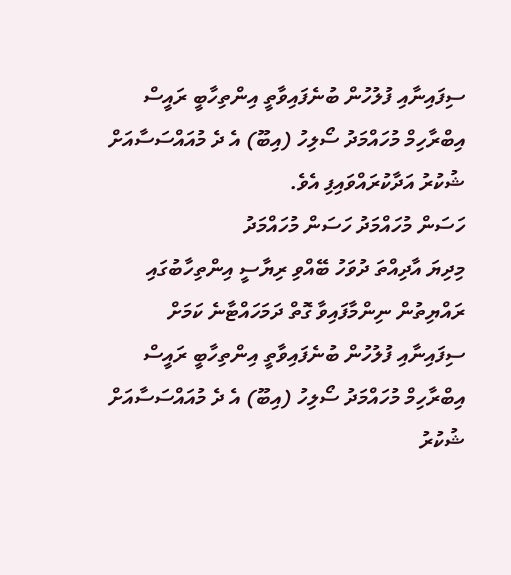ސިފައިނާއި ފުލުހުން ބުނެފައިވާތީ އިންތިހާބީ ރައީސް އިބްރާހިމް މުހައްމަދު ސޯލިހު (އިބޫ) އެ ދެ މުއައްސަސާއަށް ޝުކުރު އަދާކުރައްވައިފި އެވެ.
ހަސަން މުހައްމަދު ހަސަން މުހައްމަދު
މިދިޔަ އާދިއްތަ ދުވަހު ބޭއްވި ރިޔާސީ އިންތިހާބުގައި ރައްޔިތުން ނިންމާފައިވާ ގޮތް ދަމަހައްޓާނެ ކަމަށް ސިފައިނާއި ފުލުހުން ބުނެފައިވާތީ އިންތިހާބީ ރައީސް އިބްރާހިމް މުހައްމަދު ސޯލިހު (އިބޫ) އެ ދެ މުއައްސަސާއަށް ޝުކުރު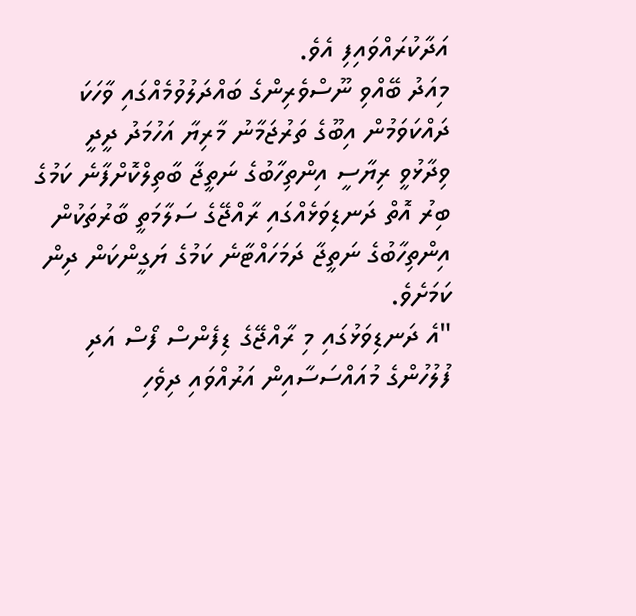އަދާކުރައްވައިފި އެވެ.
މިއަދު ބޭއްވި ނޫސްވެރިންގެ ބައްދަލުވުމެއްގައި ވާހަކަ ދައްކަވަމުން އިބޫގެ ތަރުޖަމާނު މާރިޔާ އަހުމަދު ދީދީ ވިދާޅުވީ ރިޔާސީ އިންތިހާބުގެ ނަތީޖާ ބާތިލްކޮށްފާނެ ކަމުގެ ބިރު އޮތް ދަނޑިވަޅެއްގައި ރާއްޖޭގެ ސަލާމަތީ ބާރުތަކުން އިންތިހާބުގެ ނަތީޖާ ދަމަހައްޓާނެ ކަމުގެ ޔަގީންކަން ދިން ކަމަށެވެ.
"އެ ދަނޑިވަޅުގައި މި ރާއްޖޭގެ ޑިފެންސް ފޯސް އަދި ފުލުހުންގެ މުއައްސަސާއިން އަރުއްވައި ދިވެހި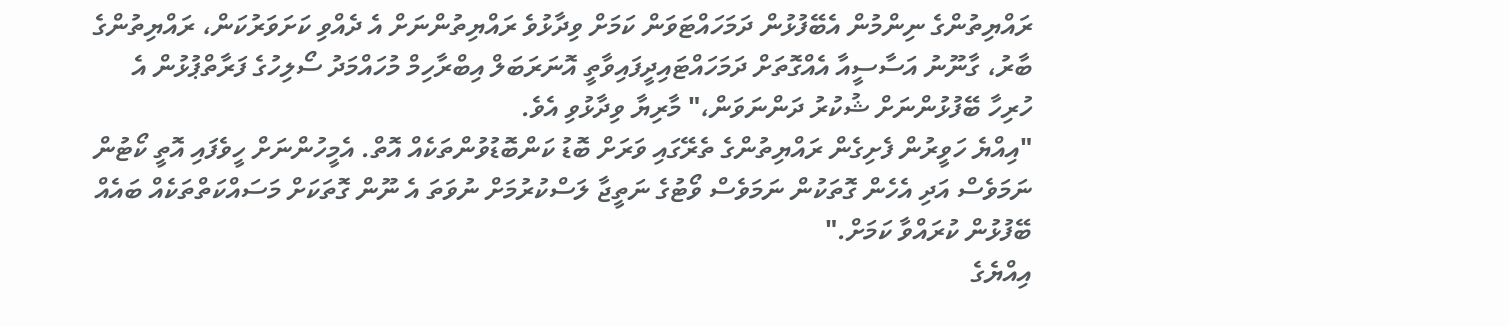ރައްޔިތުންގެ ނިންމުން އެބޭފުޅުން ދަމަހައްޓަވަން ކަމަށް ވިދާޅުވެ ރައްޔިތުންނަށް އެ ދެއްވި ކަށަވަރުކަން، ރައްޔިތުންގެ ބާރު، ގާނޫނު އަސާސީއާ އެއްގޮތަށް ދަމަހައްޓައިދީފައިވާތީ އޮނަރަބަލް އިބްރާހިމް މުހައްމަދު ސޯލިހުގެ ފަރާތްޕުޅުން އެ ހުރިހާ ބޭފުޅުންނަށް ޝުކުރު ދަންނަވަން،" މާރިޔާ ވިދާޅުވި އެވެ.
"އިއްޔެ ހަވީރުން ފެށިގެން ރައްޔިތުންގެ ތެރޭގައި ވަރަށް ބޮޑު ކަންބޮޑުވުންތަކެއް އޮތް. އެމީހުންނަށް ހީވެފައި އޮތީ ކޯޓުން ނަމަވެސް އަދި އެހެން ގޮތަކުން ނަމަވެސް ވޯޓުގެ ނަތީޖާ ލަސްކުރުމަށް ނުވަތަ އެ ނޫން ގޮތަކަށް މަސައްކަތްތަކެއް ބައެއް ބޭފުޅުން ކުރައްވާ ކަމަށް."
އިއްޔެގެ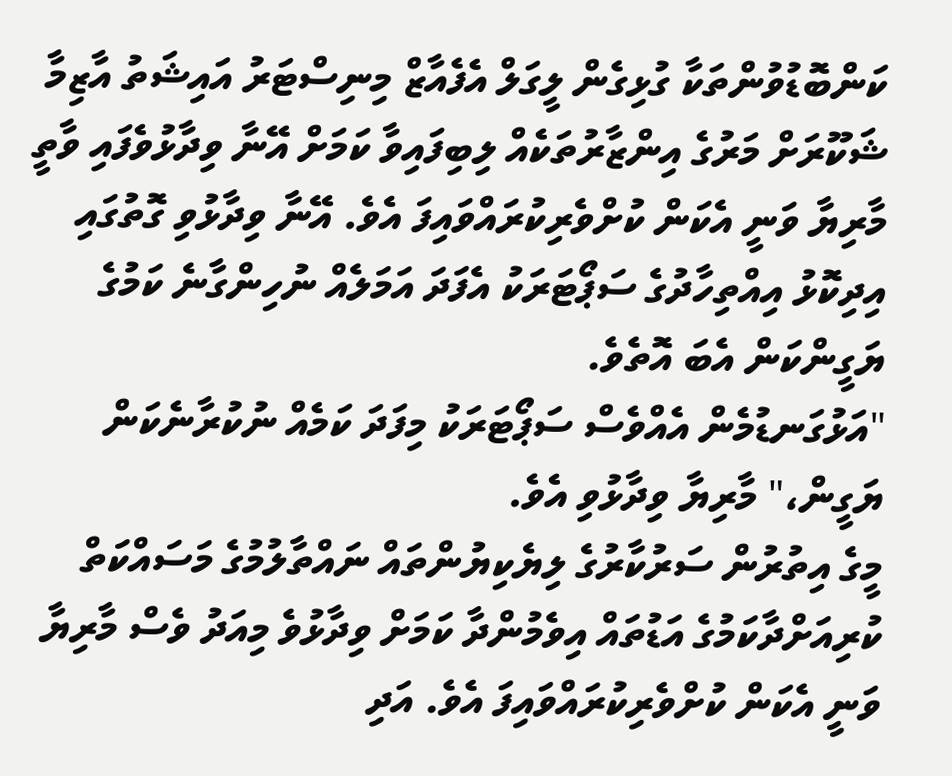ކަންބޮޑުވުންތަކާ ގުޅިގެން ލީގަލް އެފެއާޒް މިނިސްޓަރު އައިޝަތު އާޒިމާ ޝަކޫރަށް މަރުގެ އިންޒާރުތަކެއް ލިބިފައިވާ ކަމަށް އޭނާ ވިދާޅުވެފައި ވާތީ މާރިޔާ ވަނީ އެކަން ކުށްވެރިކުރައްވައިފަ އެވެ. އޭނާ ވިދާޅުވި ގޮތުގައި އިދިކޮޅު އިއްތިހާދުގެ ސަޕޯޓަރަކު އެފަދަ އަމަލެއް ނުހިންގާނެ ކަމުގެ ޔަގީންކަން އެބަ އޮތެވެ.
"އަޅުގަނޑުމެން އެއްވެސް ސަޕޯޓަރަކު މިފަދަ ކަމެއް ނުކުރާނެކަން ޔަގީން،" މާރިޔާ ވިދާޅުވި އެވެ.
މީގެ އިތުރުން ސަރުކާރުގެ ލިޔެކިޔުންތައް ނައްތާލުމުގެ މަސައްކަތް ކުރިއަށްދާކަމުގެ އަޑުތައް އިވެމުންދާ ކަމަށް ވިދާޅުވެ މިއަދު ވެސް މާރިޔާ ވަނީ އެކަން ކުށްވެރިކުރައްވައިފަ އެވެ. އަދި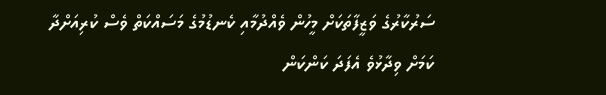ސަރުކާރުގެ ވަޒީފާތަކަށް މީހުން ވެއްދުމާއި ކެނޑުމުގެ މަސައްކަތް ވެސް ކުރިއަށްދާ ކަމަށް ވިދާޅުވެ އެފަދަ ކަންކަން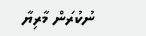ނުކުރަން މާރިޔާ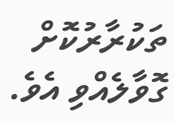ތަކުރާރުކޮށް ގޮވާލެއްވި އެވެ.